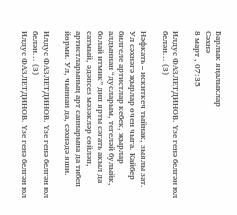Барлык яңалыклар
Сәхнә
8 март , 07:35

Илдус ФАЗЛЕТДИНОВ. Үзе генә белгән юл белән... (3)

Нәфкать – искиткеч тыйнак, зыялы зат. Ул сәхнәгә җырлар өчен чыга. Кайбер билгеле артистлар кебек, җырлар алдыннан “дусларым, тегеләй булыйк, болай итмик” дип ярты сәгать акыл да сатмый, әдәпсез мәзәкләр сөйләп, артистларының арт саннарына да тибеп йөрми. Ул, чыннан да, сәхнәдә яши.

Илдус ФАЗЛЕТДИНОВ. Үзе генә белгән юл белән... (3)
Илдус ФАЗЛЕТДИНОВ. Үзе генә белгән юл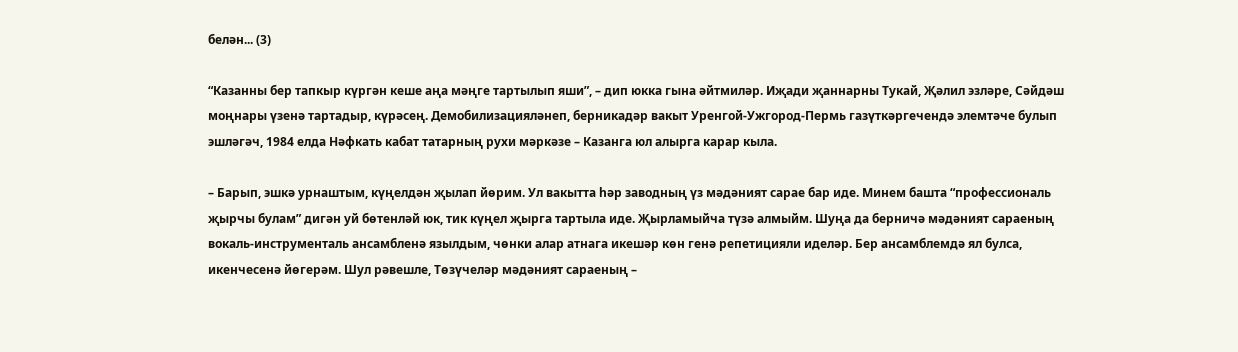белән... (3)

“Казанны бер тапкыр күргән кеше аңа мәңге тартылып яши”, – дип юкка гына әйтмиләр. Иҗади җаннарны Тукай, Җәлил эзләре, Сәйдәш моңнары үзенә тартадыр, күрәсең. Демобилизацияләнеп, берникадәр вакыт Уренгой-Ужгород-Пермь газүткәргечендә элемтәче булып эшләгәч, 1984 елда Нәфкать кабат татарның рухи мәркәзе – Казанга юл алырга карар кыла.

– Барып, эшкә урнаштым, күңелдән җылап йөрим. Ул вакытта һәр заводның үз мәдәният сарае бар иде. Минем башта “профессиональ җырчы булам” дигән уй бөтенләй юк, тик күңел җырга тартыла иде. Җырламыйча түзә алмыйм. Шуңа да берничә мәдәният сараеның вокаль-инструменталь ансамбленә язылдым, чөнки алар атнага икешәр көн генә репетицияли иделәр. Бер ансамблемдә ял булса, икенчесенә йөгерәм. Шул рәвешле, Төзүчеләр мәдәният сараеның –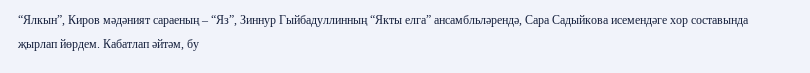“Ялкын”, Киров мәдәният сараеның – “Яз”, Зиннур Гыйбадуллинның “Якты елга” ансамбльләрендә, Сара Садыйкова исемендәге хор составында җырлап йөрдем. Кабатлап әйтәм, бу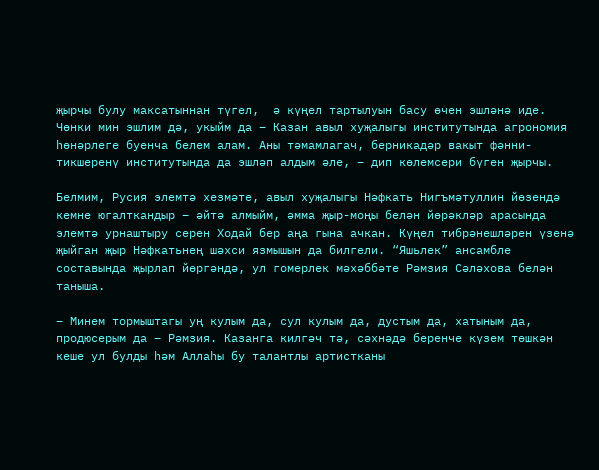җырчы булу максатыннан түгел,  ә күңел тартылуын басу өчен эшләнә иде. Чөнки мин эшлим дә, укыйм да – Казан авыл хуҗалыгы институтында агрономия һөнәрлеге буенча белем алам. Аны тәмамлагач, берникадәр вакыт фәнни-тикшеренү институтында да эшләп алдым әле, – дип көлемсери бүген җырчы.

Белмим, Русия элемтә хезмәте, авыл хуҗалыгы Нәфкать Нигъмәтуллин йөзендә кемне югалткандыр – әйтә алмыйм, әмма җыр-моңы белән йөрәкләр арасында элемтә урнаштыру серен Ходай бер аңа гына ачкан. Күңел тибрәнешләрен үзенә җыйган җыр Нәфкатьнең шәхси язмышын да билгели. “Яшьлек” ансамбле составында җырлап йөргәндә, ул гомерлек мәхәббәте Рәмзия Сәләхова белән таныша.

– Минем тормыштагы уң кулым да, сул кулым да, дустым да, хатыным да, продюсерым да – Рәмзия. Казанга килгәч тә, сәхнәдә беренче күзем төшкән кеше ул булды һәм Аллаһы бу талантлы артистканы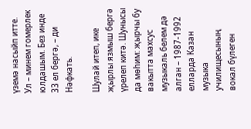үземә насыйп итте. Ул – минем гомерлек юлдашым. Без инде 33 ел бергә, – ди Нәфкать.

Шулай итеп, ике җырлы язмыш бергә үрелеп китә. Шунысы да мөһим: җырчы бу вакытта махсус музыкаль белем дә алган – 1987-1992 елларда Казан музыка училищесының вокал бүлеген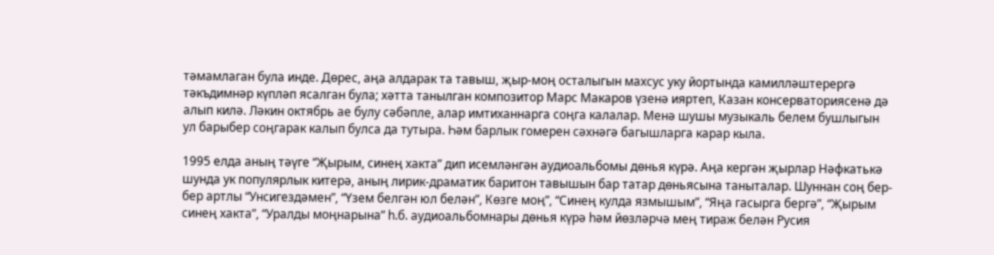тәмамлаган була инде. Дөрес, аңа алдарак та тавыш, җыр-моң осталыгын махсус уку йортында камилләштерергә тәкъдимнәр күпләп ясалган була; хәтта танылган композитор Марс Макаров үзенә ияртеп, Казан консерваториясенә дә алып килә. Ләкин октябрь ае булу сәбәпле, алар имтиханнарга соңга калалар. Менә шушы музыкаль белем бушлыгын ул барыбер соңгарак калып булса да тутыра. Һәм барлык гомерен сәхнәгә багышларга карар кыла.

1995 елда аның тәүге “Җырым, синең хакта” дип исемләнгән аудиоальбомы дөнья күрә. Аңа кергән җырлар Нәфкатькә шунда ук популярлык китерә, аның лирик-драматик баритон тавышын бар татар дөньясына таныталар. Шуннан соң бер-бер артлы “Унсигездәмен”, “Үзем белгән юл белән”, Көзге моң”, “Синең кулда язмышым”, “Яңа гасырга бергә”, “Җырым синең хакта”, “Уралды моңнарына” һ.б. аудиоальбомнары дөнья күрә һәм йөзләрчә мең тираж белән Русия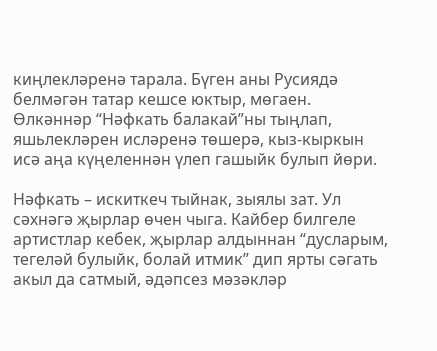киңлекләренә тарала. Бүген аны Русиядә белмәгән татар кешсе юктыр, мөгаен. Өлкәннәр “Нәфкать балакай”ны тыңлап, яшьлекләрен исләренә төшерә, кыз-кыркын исә аңа күңеленнән үлеп гашыйк булып йөри.

Нәфкать – искиткеч тыйнак, зыялы зат. Ул сәхнәгә җырлар өчен чыга. Кайбер билгеле артистлар кебек, җырлар алдыннан “дусларым, тегеләй булыйк, болай итмик” дип ярты сәгать акыл да сатмый, әдәпсез мәзәкләр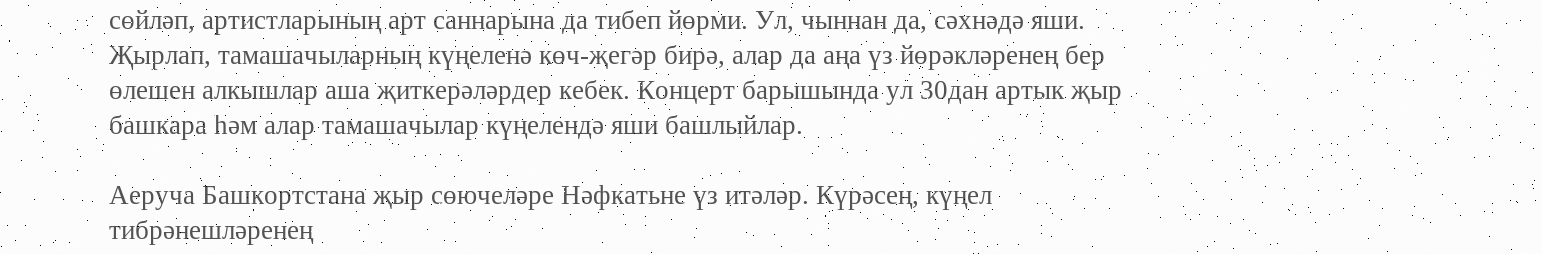сөйләп, артистларының арт саннарына да тибеп йөрми. Ул, чыннан да, сәхнәдә яши. Җырлап, тамашачыларның күңеленә көч-җегәр бирә, алар да аңа үз йөрәкләренең бер өлешен алкышлар аша җиткерәләрдер кебек. Концерт барышында ул 30дан артык җыр башкара һәм алар тамашачылар күңелендә яши башлыйлар.

Аеруча Башкортстана җыр сөючеләре Нәфкатьне үз итәләр. Күрәсең, күңел тибрәнешләренең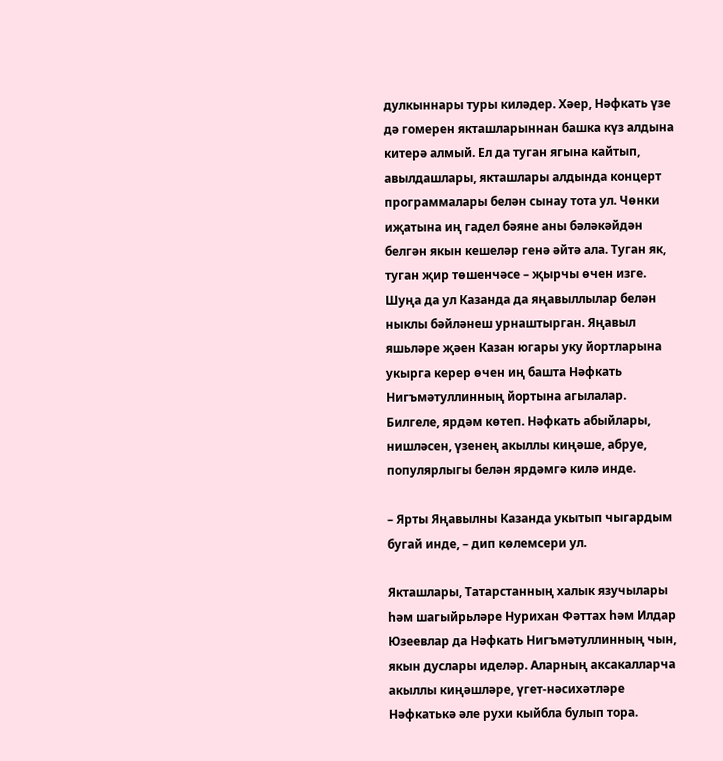дулкыннары туры киләдер. Хәер, Нәфкать үзе дә гомерен якташларыннан башка күз алдына китерә алмый. Ел да туган ягына кайтып, авылдашлары, якташлары алдында концерт программалары белән сынау тота ул. Чөнки иҗатына иң гадел бәяне аны бәләкәйдән белгән якын кешеләр генә әйтә ала. Туган як, туган җир төшенчәсе – җырчы өчен изге. Шуңа да ул Казанда да яңавыллылар белән ныклы бәйләнеш урнаштырган. Яңавыл яшьләре җәен Казан югары уку йортларына укырга керер өчен иң башта Нәфкать Нигъмәтуллинның йортына агылалар. Билгеле, ярдәм көтеп. Нәфкать абыйлары, нишләсен, үзенең акыллы киңәше, абруе, популярлыгы белән ярдәмгә килә инде.

– Ярты Яңавылны Казанда укытып чыгардым бугай инде, – дип көлемсери ул.

Якташлары, Татарстанның халык язучылары һәм шагыйрьләре Нурихан Фәттах һәм Илдар Юзеевлар да Нәфкать Нигъмәтуллинның чын, якын дуслары иделәр. Аларның аксакалларча акыллы киңәшләре, үгет-нәсихәтләре Нәфкатькә әле рухи кыйбла булып тора.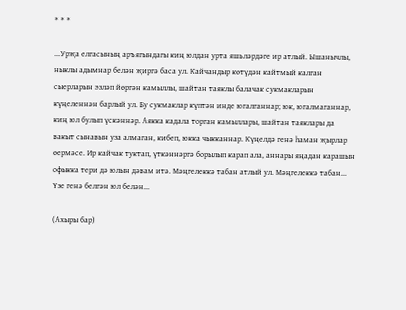* * *

...Урҗа елгасының аръягындагы киң юлдан урта яшьләрдәге ир атлый. Ышанычлы, ныклы адымнар белән җиргә баса ул. Кайчандыр көтүдән кайтмый калган сыерларын эзләп йөргән камыллы, шайтан таяклы балачак сукмакларын күңеленнән барлый ул. Бу сукмаклар күптән инде югалганнар; юк, югалмаганнар, киң юл булып үскәннәр. Аякка кадала торган камыллары, шайтан таяклары да вакыт сынавын уза алмаган, кибеп, юкка чыкканнар. Күңелдә генә һаман җырлар өермәсе. Ир кайчак туктап, үткәннәргә борылып карап ала, аннары яңадан карашын офыкка тери дә юлын дәвам итә. Мәңгелеккә табан атлый ул. Мәңгелеккә табан... Үзе генә белгән юл белән...

(Ахыры бар)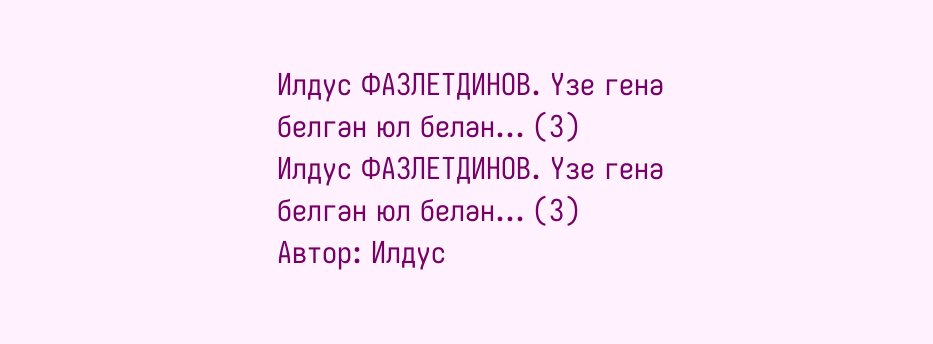Илдус ФАЗЛЕТДИНОВ. Үзе генә белгән юл белән... (3)
Илдус ФАЗЛЕТДИНОВ. Үзе генә белгән юл белән... (3)
Автор: Илдус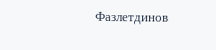Фазлетдинов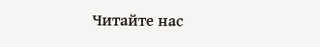Читайте нас